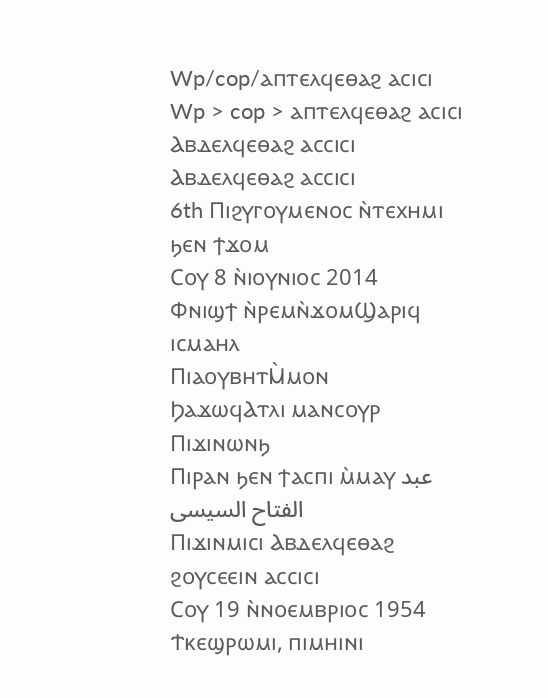Wp/cop/ⲁⲡⲧⲉⲗϥⲉⲑⲁϩ ⲁⲥⲓⲥⲓ
Wp > cop > ⲁⲡⲧⲉⲗϥⲉⲑⲁϩ ⲁⲥⲓⲥⲓ
Ⲁⲃⲇⲉⲗϥⲉⲑⲁϩ ⲁⲥⲥⲓⲥⲓ
Ⲁⲃⲇⲉⲗϥⲉⲑⲁϩ ⲁⲥⲥⲓⲥⲓ
6th Ⲡⲓϩⲩⲅⲟⲩⲙⲉⲛⲟⲥ ⲛ̀ⲧⲉⲭⲏⲙⲓ
ϧⲉⲛ ϯϫⲟⲙ
Ⲥⲟⲩ 8 ⲛ̀ⲓⲟⲩⲛⲓⲟⲥ 2014
Ⲫⲛⲓϣϯ ⲛ̀ⲣⲉⲙⲛ̀ϫⲟⲙϢⲁⲣⲓϥ ⲓⲥⲙⲁⲏⲗ
ⲠⲓⲁⲟⲩⲃⲏⲧⲘ̀ⲙⲟⲛ
ϦⲁϫⲱϥⲀⲧⲗⲓ ⲙⲁⲛⲥⲟⲩⲣ
Ⲡⲓϫⲓⲛⲱⲛϧ
Ⲡⲓⲣⲁⲛ ϧⲉⲛ ϯⲁⲥⲡⲓ ⲙ̀ⲙⲁⲩ عبد الفتاح السيسى
Ⲡⲓϫⲓⲛⲙⲓⲥⲓ Ⲁⲃⲇⲉⲗϥⲉⲑⲁϩ ϩⲟⲩⲥⲉⲉⲓⲛ ⲁⲥⲥⲓⲥⲓ
Ⲥⲟⲩ 19 ⲛ̀ⲛⲟⲉⲙⲃⲣⲓⲟⲥ 1954
Ϯⲕⲉϣⲣⲱⲙⲓ, ⲡⲓⲙⲏⲓⲛⲓ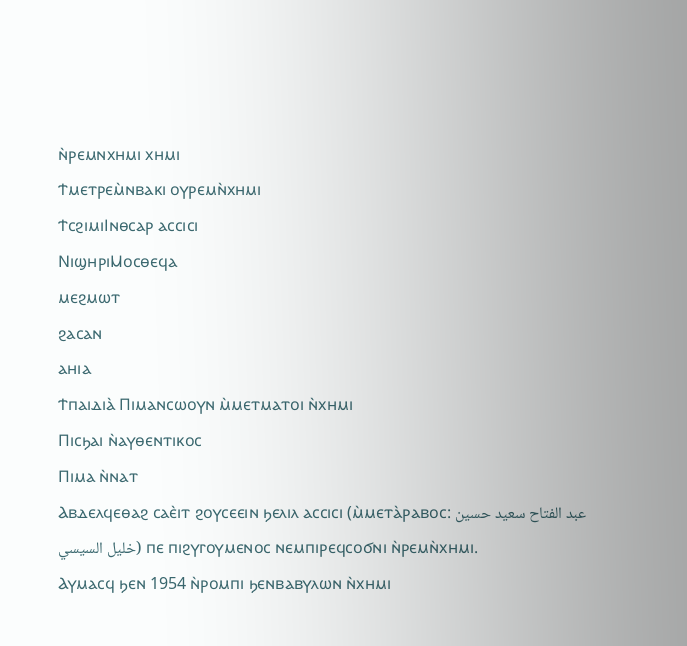ⲛ̀ⲣⲉⲙⲛⲭⲏⲙⲓ ⲭⲏⲙⲓ
Ϯⲙⲉⲧⲣⲉⲙ̀ⲛⲃⲁⲕⲓ ⲟⲩⲣⲉⲙⲛ̀ⲭⲏⲙⲓ
ϮⲥϩⲓⲙⲓⲒⲛⲑⲥⲁⲣ ⲁⲥⲥⲓⲥⲓ
ⲚⲓϣⲏⲣⲓⲘⲟⲥⲑⲉϥⲁ
ⲙⲉϩⲙⲱⲧ
ϩⲁⲥⲁⲛ
ⲁⲏⲓⲁ
Ϯⲡⲁⲓⲇⲓⲁ̀ Ⲡⲓⲙⲁⲛⲥⲱⲟⲩⲛ ⲙ̀ⲙⲉⲧⲙⲁⲧⲟⲓ ⲛ̀ⲭⲏⲙⲓ
Ⲡⲓⲥϧⲁⲓ ⲛ̀ⲁⲩⲑⲉⲛⲧⲓⲕⲟⲥ
Ⲡⲓⲙⲁ ⲛ̀ⲛⲁⲧ
Ⲁⲃⲇⲉⲗϥⲉⲑⲁϩ ⲥⲁⲉ̀ⲓⲧ ϩⲟⲩⲥⲉⲉⲓⲛ ϧⲉⲗⲓⲗ ⲁⲥⲥⲓⲥⲓ (ⲙ̀ⲙⲉⲧⲁ̀ⲣⲁⲃⲟⲥ: عبد الفتاح سعيد حسين خليل السيسي) ⲡⲉ ⲡⲓϩⲩⲅⲟⲩⲙⲉⲛⲟⲥ ⲛⲉⲙⲡⲓⲣⲉϥⲥⲟϭⲛⲓ ⲛ̀ⲣⲉⲙⲛ̀ⲭⲏⲙⲓ.
Ⲁⲩⲙⲁⲥϥ ϧⲉⲛ 1954 ⲛ̀ⲣⲟⲙⲡⲓ ϧⲉⲛⲃⲁⲃⲩⲗⲱⲛ ⲛ̀ⲭⲏⲙⲓ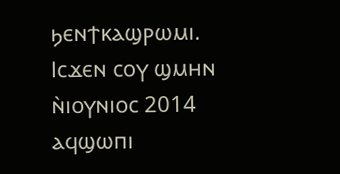ϧⲉⲛϯⲕⲁϣⲣⲱⲙⲓ. Ⲓⲥϫⲉⲛ ⲥⲟⲩ ϣⲙⲏⲛ ⲛ̀ⲓⲟⲩⲛⲓⲟⲥ 2014 ⲁϥϣⲱⲡⲓ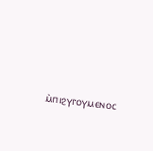ⲙ̀ⲡⲓϩⲩⲅⲟⲩⲙⲉⲛⲟⲥ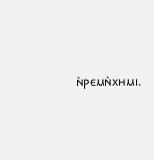ⲛ̀ⲣⲉⲙⲛ̀ⲭⲏⲙⲓ.